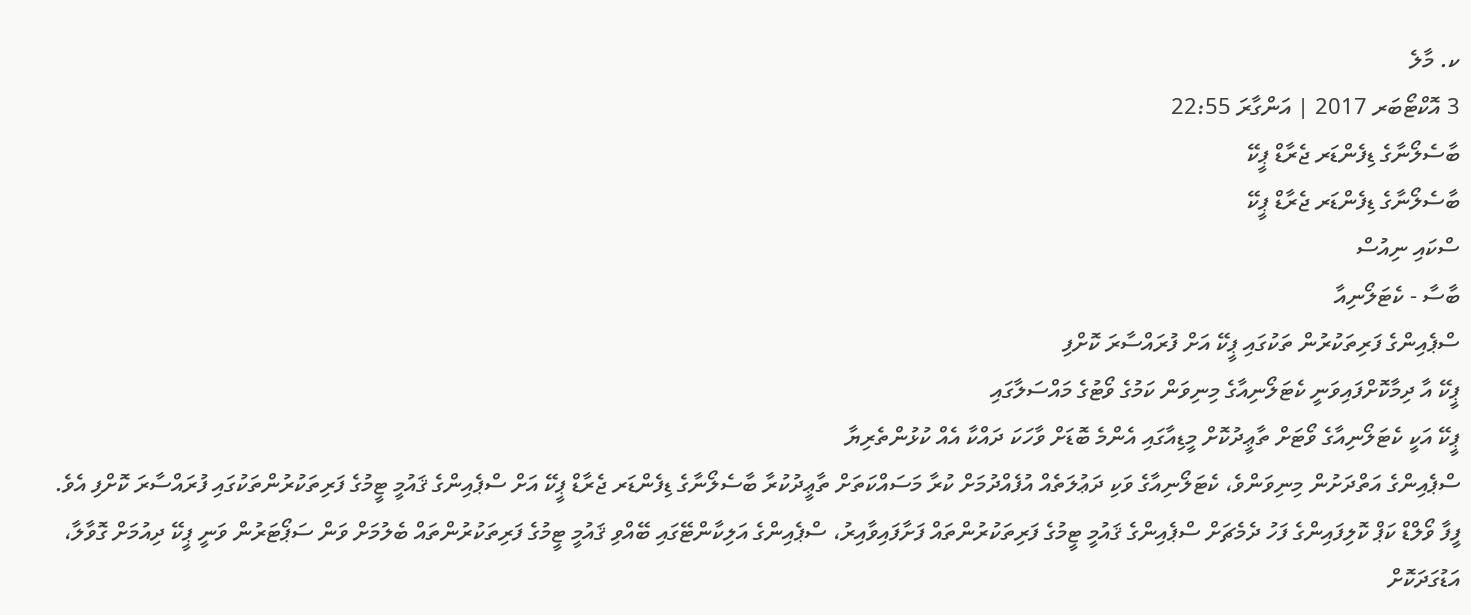ކ. މާލެ
3 އޮކްޓޯބަރ 2017 | އަންގާރަ 22:55
ބާސެލޯނާގެ ޑިފެންޑަރ ޖެރާޑް ޕީކޭ
ބާސެލޯނާގެ ޑިފެންޑަރ ޖެރާޑް ޕީކޭ
ސްކައި ނިއުސް
ބާސާ - ކެޓަލޯނިއާ
ސްޕެއިންގެ ފަރިތަކުރުން ތަކުގައި ޕީކޭ އަށް ފުރައްސާރަ ކޮށްފި
ޕީކޭ އާ ދިމާކޮށްފައިވަނީ ކެޓަލޯނިއާގެ މިނިވަން ކަމުގެ ވޯޓުގެ މައްސަލާގައި
ޕީކޭ އަކީ ކެޓަލޯނިއާގެ ވޯޓަށް ތާޢީދުކޮށް މީޑިއާގައި އެންމެ ބޮޑަށް ވާހަކަ ދައްކާ އެއް ކުޅުންތެރިޔާ
ސްޕެއިންގެ އަތްދަށުން މިނިވަންވެ، ކެޓަލޯނިއާގެ ވަކި ދަޢުލަތެއް އުފެއްދުމަށް ކުރާ މަސައްކަތަށް ތާޢީދުކުރާ ބާސެލޯނާގެ ޑިފެންޑަރ ޖެރާޑް ޕީކޭ އަށް ސްޕެއިންގެ ޤައުމީ ޓީމުގެ ފަރިތަކުރުންތަކުގައި ފުރައްސާރަ ކޮށްފި އެވެ.
ފީފާ ވޯލްޑް ކަޕް ކޮލިފައިންގެ ފަހު ދެމެޗަށް ސްޕެއިންގެ ޤައުމީ ޓީމުގެ ފަރިތަކުރުންތައް ފަށާފައިވާއިރު، ސްޕެއިންގެ އަލިކާންޓޭގައި ބޭއްވި ޤައުމީ ޓީމުގެ ފަރިތަކުރުންތައް ބެލުމަށް ވަން ސަޕޯޓަރުން ވަނީ ޕީކޭ ދިއުމަށް ގޮވާލާ، އަޑުގަދަކޮށް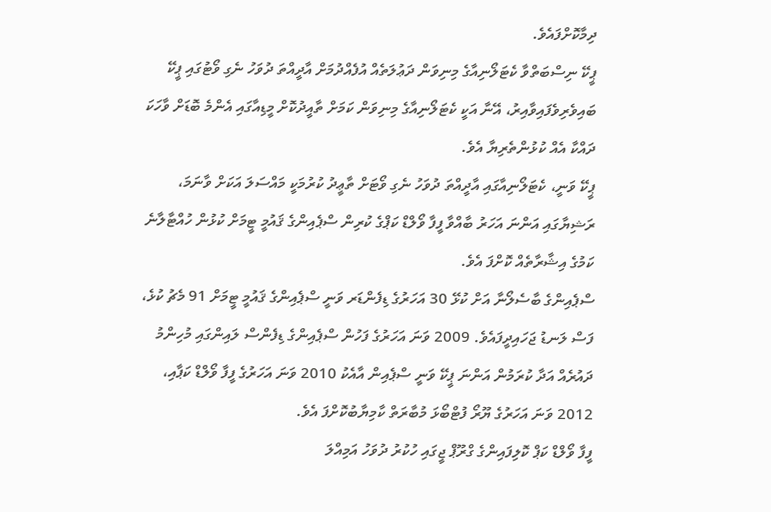ދިމާކޮށްފައެވެ.
ޕީކޭ ނިސްބަތްވާ ކެޓަލޯނިއާގެ މިނިވަން ދަޢުލަތެއް އުފެއްދުމަށް އާދީއްތަ ދުވަހު ނެގި ވޯޓުގައި ޕީކޭ ބައިވެރިވެފައިވާއިރު، އޭނާ އަކީ ކެޓަލޯނިއާގެ މިނިވަން ކަމަށް ތާއީދުކޮށް މީޑިއާގައި އެންމެ ބޮޑަށް ވާހަކަ ދައްކާ އެއް ކުޅުންތެރިޔާ އެވެ.
ޕީކޭ ވަނީ، ކެޓަލޯނިއާގައި އާދީއްތަ ދުވަހު ނެގި ވޯޓަށް ތާޢީދު ކުރުމަކީ މައްސަލަ އަކަށް ވާނަމަ، ރަޝިޔާގައި އަންނަ އަހަރު ބާއްވާ ފީފާ ވޯލްޑް ކަޕްގެ ކުރިން ސްޕެއިންގެ ޤައުމީ ޓީމަށް ކުޅުން ހުއްޓާލާނެ ކަމުގެ އިޝާރާތެއް ކޮށްފަ އެވެ.
ސްޕެއިންގެ ބާސެލޯނާ އަށް ކުޅޭ 30 އަހަރުގެ ޑިފެންޑަރ ވަނީ ސްޕެއިންގެ ޤައުމީ ޓީމަށް 91 މެޗު ކުޅެ، ފަސް ލަނޑު ޖަހައިދީފައެވެ. 2009 ވަނަ އަހަރުގެ ފަހުން ސްޕެއިންގެ ޑިފެންސް ލައިންގައި މުހިންމު ދައުރެއް އަދާ ކުރަމުން އަންނަ ޕީކޭ ވަނީ ސްޕެއިން އާއެކު 2010 ވަނަ އަހަރުގެ ފީފާ ވޯލްޑް ކަޕާއި، 2012 ވަނަ އަހަރުގެ ޔޫރޯ ފުޓްބޯޅަ މުބާރަތް ކާމިޔާބުކޮށްފަ އެވެ.
ފީފާ ވޯލްޑް ކަޕް ކޮލިފައިންގެ ގްރޫޕް ޖީގައި ހުކުރު ދުވަހު އަމިއްލަ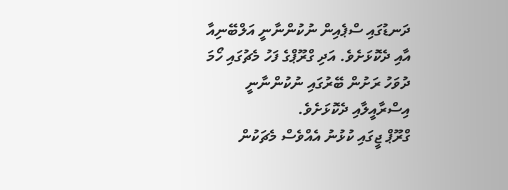ދަނޑުގައި ސްޕެއިން ނުކުންނާނީ އަލްބޭނިއާ އާއި ދެކޮޅަށެވެ. އަދި ގްރޫޕްގެ ފަހު މެޗުގައި ހޯމަ ދުވަހު ރަށުން ބޭރުގައި ނުކުންނާނީ އިސްރާއީލާއި ދެކޮޅަށެވެ.
ގްރޫޕް ޖީގައި ކުޅުނު އެއްވެސް މެޗަކުން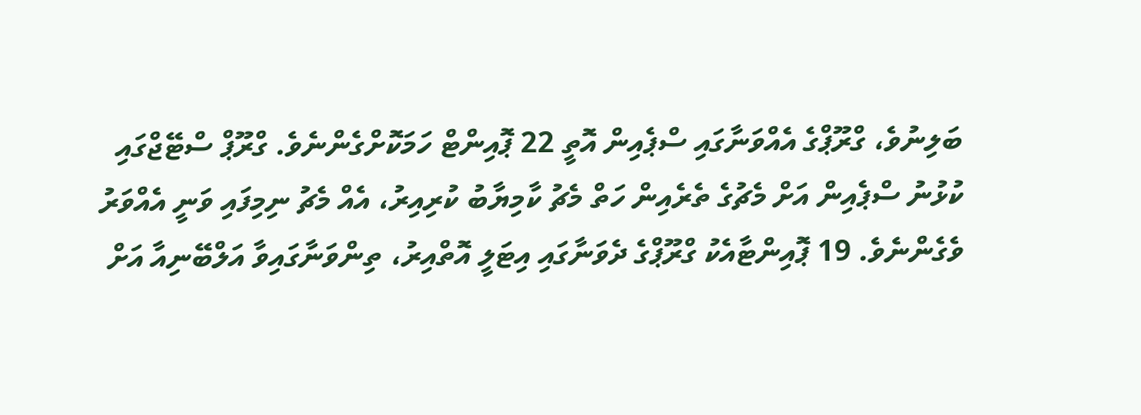ބަލިނުވެ، ގްރޫޕްގެ އެއްވަނާގައި ސްޕެއިން އޮތީ 22 ޕޮއިންޓް ހަމަކޮށްގެންނެވެ. ގްރޫޕް ސްޓޭޖްގައި ކުޅުނު ސްޕެއިން އަށް މެޗުގެ ތެރެއިން ހަތް މެޗު ކާމިޔާބު ކުރިއިރު، އެއް މެޗު ނިމިފައި ވަނީ އެއްވަރު ވެގެންނެވެ. 19 ޕޮއިންޓާއެކު ގްރޫޕްގެ ދެވަނާގައި އިޓަލީ އޮތްއިރު، ތިންވަނާގައިވާ އަލްބޭނިއާ އަށް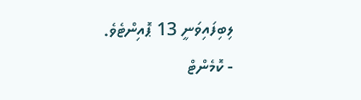ލިބިފައިވަނީ 13 ޕޮއިންޓެވެ.
- ކޮމެންޓް